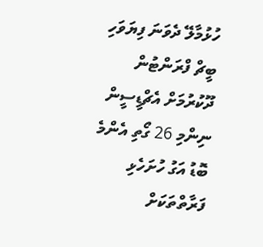ހުޅުމާލޭ ދެވަނަ ފިޔަވަހި ބީޗް ފްރަންޓުން ދޫކުރުމަށް އެޗްޑީސީން ނިންމި 26 ގޯތި އެންމެ ބޮޑު އަގު ހުށަހެޅި ފަރާތްތަކަށް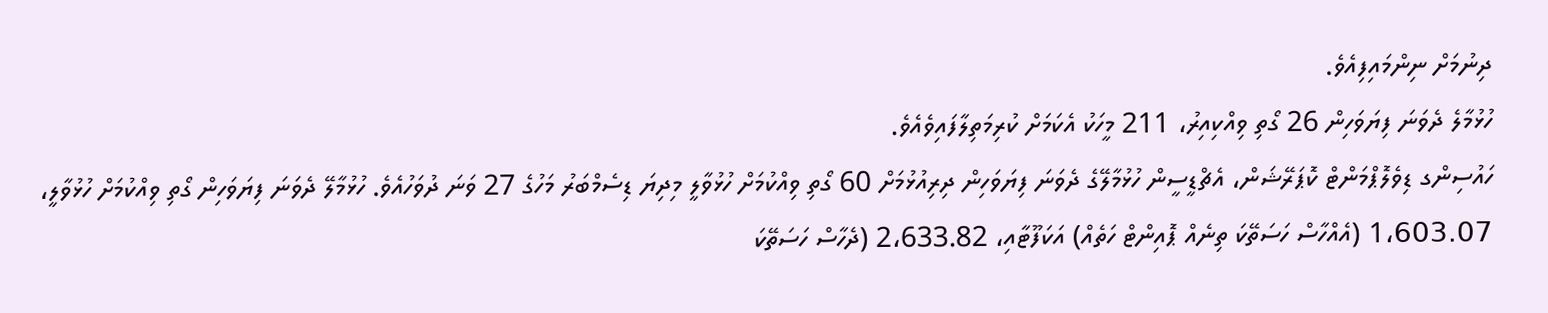ދިނުމަށް ނިންމައިފިއެވެ.
ހުޅުމާލެ ދެވަނަ ފިޔަވަހިން 26 ގޯތި ވިއްކިއިރު، 211 މީހަކު އެކަމަށް ކުރިމަތިލާފައިވެއެވެ.
ހައުސިންގ ޑިވެލޮޕްމަންޓް ކޮޕަރޭޝަން، އެޗްޑީސީން ހުޅުމާލޭގެ ދެވަނަ ފިޔަވަހިން ދިރިއުޅުމަށް 60 ގޯތި ވިއްކުމަށް ހުޅުވާލީ މިދިޔަ ޑިސެމްބަރު މަހުގެ 27 ވަނަ ދުވަހުއެވެ. ހުޅުމާލޭ ދެވަނަ ފިޔަވަހިން ގޯތި ވިއްކުމަށް ހުޅުވާލީ، 1،603.07 (އެއްހާސް ހަސަތޭކަ ތިނެއް ޕޮއިންޓް ހަތެއް) އަކަފޫޓާއި، 2،633.82 (ދެހާސް ހަސަތޭކަ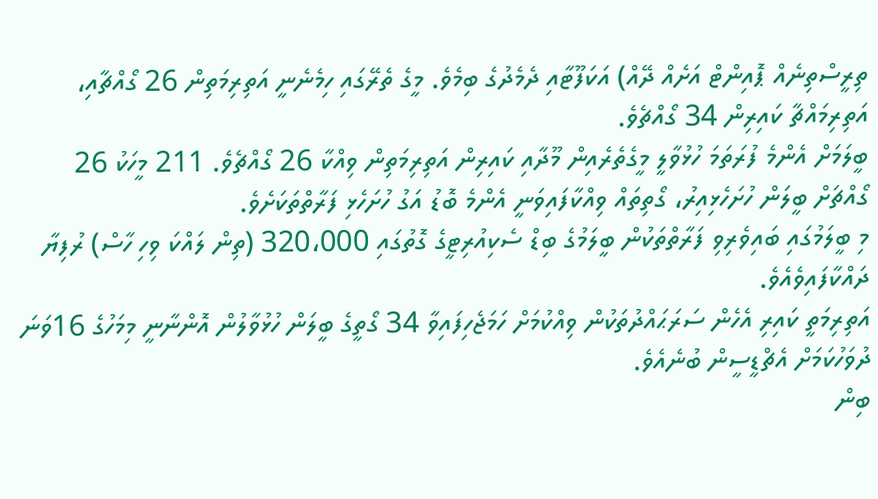ތިރީސްތިނެއް ޕޮއިންޓް އަށެއް ދޭއް) އަކަފޫޓާއި ދެމެދުގެ ބިމެވެ. މީގެ ތެރޭގައި ހިމެނެނީ އަތިރިމަތިން 26 ގޯއްޗާއި، އަތިރިމައްޗާ ކައިރިން 34 ގޯއްޗެވެ.
ބީލަމަށް އެންމެ ފުރަތަމަ ހުޅުވާލީ މީގެތެރެއިން މޫދާއި ކައިރިން އަތިރިމަތިން ވިއްކާ 26 ގޯއްޗެވެ. 211 މީހަކު 26 ގޯއްޗަށް ބީލަން ހުށަހެޅިއިރު، ގޯތިތައް ވިއްކާފައިވަނީ އެންމެ ބޮޑު އަގު ހުށަހެޅި ފަރާތްތަކަށެވެ.
މި ބީލަމުގައި ބައިވެރިވި ފަރާތްތަކުން ބީލަމުގެ ބިޑް ސެކިއުރިޓީގެ ގޮތުގައި 320،000 (ތިން ލައްކަ ވިހި ހާސް) ރުފިޔާ ދައްކާފައިވެއެވެ.
އަތިރިމަތީ ކައިރި އެހެން ސަރަޙައްދުތަކުން ވިއްކުމަށް ހަމަޖެހިފައިވާ 34 ގޯތީގެ ބީލަން ހުޅުވާލުން އޮންނާނީ މިމަހުގެ 16ވަނަ ދުވަހުކަމަށް އެޗްޑީސީން ބުނެއެވެ.
ބިން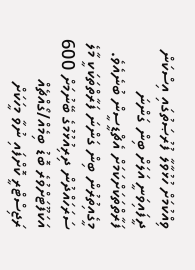ވިއްކުމަށް ހުޅުވާލާ ފުރުޞަތުގައި އިސްކަން ދީފައިވަނީ އަލަށް ބިން ގަންނަ ފަރާތްތަކަށްކަމަށް އެޗްޑީސީން ބުނެއެވެ. މީގެއިތުރުން ބިން ގަންނަ ފަރާތްތަކަކީ މާލެ ސަރަހައްދުން ދިރިއުޅުމުގެ ބޭނުމަށް 600 އަކަފޫޓަށްވުރެ ބޮޑު ބިމެއް/ގޯއްޗެއް ރަޖިސްޓްރީ ކޮށްފައި ނުވާ މީހަކަށް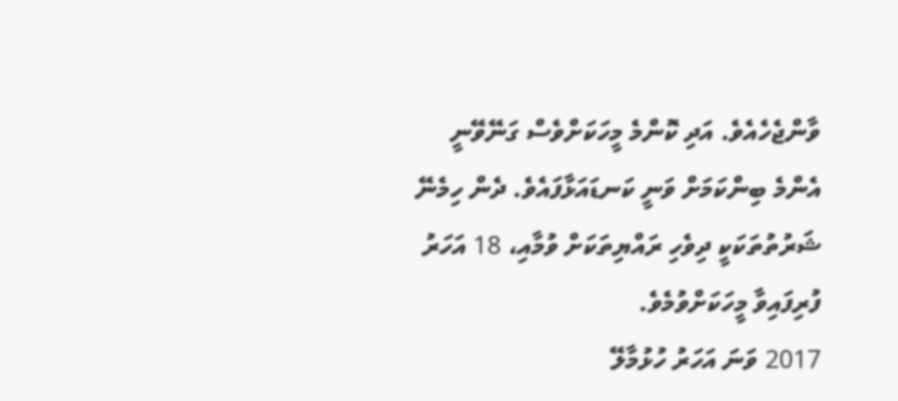ވާންޖެހެއެވެ. އަދި ކޮންމެ މީހަކަށްވެސް ގަނޭވޭނީ އެންމެ ބިންކަމަށް ވަނީ ކަނޑައަޅާފައެވެ. ދެން ހިމެނޭ ޝަރުތުތަކަކީ ދިވެހި ރައްޔިތަކަށް ވުމާއި، 18 އަހަރު ފުރިފައިވާ މީހަކަށްވުމެވެ.
2017 ވަނަ އަހަރު ހުޅުމާލޭ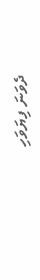ދެވަނަ ފިޔަވަހި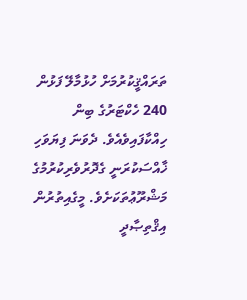ތަރައްޤީކުރުމަށް ހުޅުމާލޭ ފަޅުން 240 ހެކްޓަރުގެ ބިން ހިއްކާފައިވެއެވެ. ދެވަނަ ފިޔަވަހި ޚާއްސަކުރަނީ ގެދޮރުވެރިކުރުމުގެ މަޝްރޫޢުތަކަށެވެ. މީގެއިތުރުން އިޤްތިޞާދީ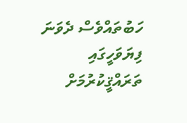ހަބުތައްވެސް ދެވަނަ ފިޔަވަހީގައި ތަރައްޤީކުރުމަށް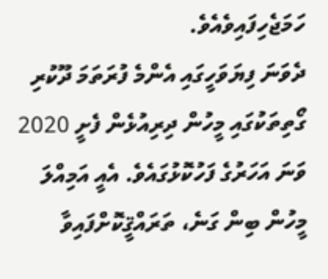ހަމަޖެހިފައިވެއެވެ.
ދެވަނަ ފިޔަވަހީގައި އެންމެ ފުރަތަމަ ދޫކުރި ގޯތިތަކުގައި މީހުން ދިރިއުޅެން ފެށީ 2020 ވަނަ އަހަރުގެ ފަހުކޮޅުގައެވެ. އެއީ އަމިއްލަ މީހުން ބިން ގަނެ، ތަރައްޤީކޮށްފައިވާ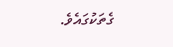ގެތަކުގައެވެ.